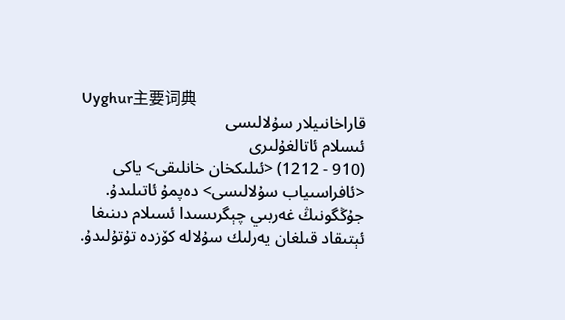Uyghur主要词典
قاراخانىيلار سۇلالىسى
ئىسلام ئاتالغۇلىرى
(910 - 1212) <ئىلىكخان خانلىقى> ياكى <ئافراسىياب سۇلالىسى> دەپمۇ ئاتىلىدۇ. جۇڭگونىڭ غەربىي چېگرىسىدا ئسىلام دىنىغا ئېتىقاد قىلغان يەرلىك سۇلالە كۆزدە تۇتۇلىدۇ.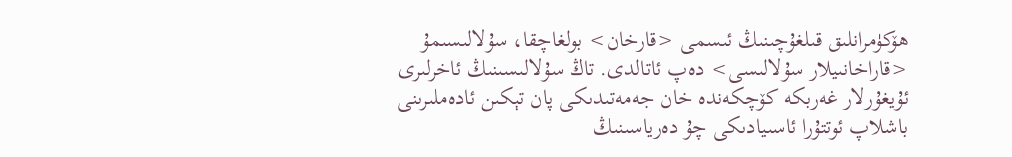ھۆكۈمرانلىق قىلغۇچىنىڭ ئىسمى <قارخان> بولغاچقا، سۇلالىسىمۇ <قاراخانىيلار سۇلالىسى> دەپ ئاتالدى. تاڭ سۇلالىسىنىڭ ئاخرلىرى ئۇيغۇرلار غەربكە كۆچكەندە خان جەمەتىدىكى پان تېكىن ئادەملىرىنى باشلاپ ئوتتۇرا ئاسىيادىكى چۇ دەرياسىنىڭ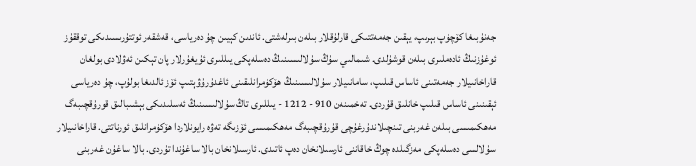جەنۇبىغا كۆچۈپ بېرىپ، يېقىن جەمەتتىكى قارلۇقلار بىلەن بىرلەشتى. ئاندىن كېيىن چۇ دەرياسى، قەشقەر ئوتتۇرىسىدىكى توققۇز ئوغۇزنىڭ ئادەملىرى بىلەن قوشۇلدى. شىمالىي سۇڭ سۇلالىسىنىڭ دەسلەپكى يىللىرى ئۇيغۇرلار پان تېكىن ئەۋلادى بولغان قاراخانىيلار جەمەتىنى ئاساس قىلىپ، سامانىيلار سۇلالىسىنىڭ ھۆكۈمرانلىقىنى ئاغدۇرۇۋېتىپ ئۆز ئالدىغا بولۇپ، چۇ دەرياسى ئېقىنىنى ئاساس قىلىپ خانلىق قۇردى. تەخمىنەن 910 - 1212 - يىللىرى تاڭ سۇلالىسىنىڭ ئەسلىدىكى بېشىبالىق قورۇقچىبەگ مەھكىمىسى بىلەن غەربنى تىنچىلاندۇرغۇچى قۇرۇقچىبەگ مەھكىمىسى ئۆزىگە تەۋە رايونلاردا ھۆكۈمرانلىق ئورناتتى. قاراخانىيلار سۇلالسى دەسلەپكى مەزگىلدە چوڭ خاقاننى ئارسىلانخان دەپ ئاتىدى. ئارسىلانخان بالا ساغۇندا تۇردى. بالا ساغۇن غەربنى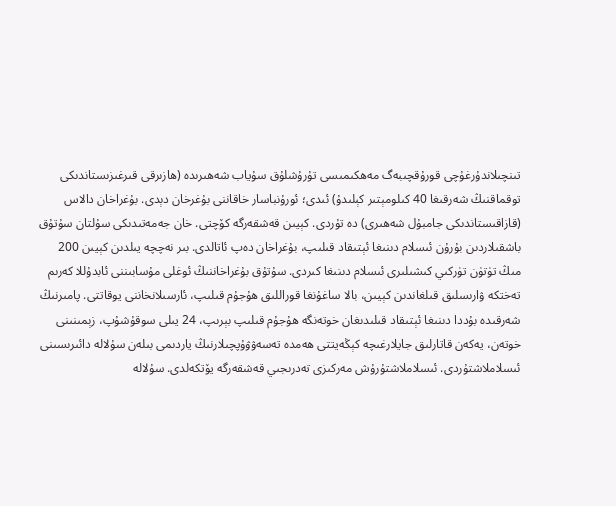تىنچىلاندۇرغۇچى قورۇقچىبەگ مەھكىمىسى تۇرۇشلۇق سۇياب شەھىرىدە (ھازىرقى قىرغىزىستاندىكى توقماقنىڭ شەرقىغا 40 كىلومېتىر كېلىدۇ) ئىدى؛ ئورۇنباسار خاقاننى بۇغرخان دېدى. بۇغراخان دالاس (قازاقىستاندىكى جامبۇل شەھىرى) دە تۇردى. كېيىن قەشقەرگە كۆچتى. خان جەمەتىدىكى سۇلتان سۇتۇق باشقىلاردىن بۇرۇن ئىسلام دىنىغا ئېتىقاد قىلىپ، بۇغراخان دەپ ئاتالدى. بىر نەچچە يىلدىن كېيىن 200 مىڭ تۈتۈن تۈركىي كىشىلىرى ئىسلام دىنىغا كىردى. سۇتۇق بۇغراخاننىڭ ئوغلى مۇسابىننى ئابدۇللا كەرىم تەختكە ۋارىسلىق قىلغاندىن كېيىن، بالا ساغۇنغا قوراللىق ھۇجۇم قىلىپ، ئارسىلانخاننى يوقاتتى. پامىرنىڭ شەرقىدە بۇددا دىنىغا ئېتىقاد قىلىدىغان خوتەنگە ھۇجۇم قىلىپ بېرىپ، 24 يىلى سوقۇشۇپ، زېمىنىنى خوتەن، يەكەن قاتارلىق جايلارغىچە كېڭەيتتى ھەمدە تەسەۋۋۇپچىلارنىڭ ياردىمى بىلەن سۇلالە دائىرىسىنى ئىسلاملاشتۇردى. ئىسلاملاشتۇرۇش مەركىزى تەدرىجىي قەشقەرگە يۆتكەلدى. سۇلالە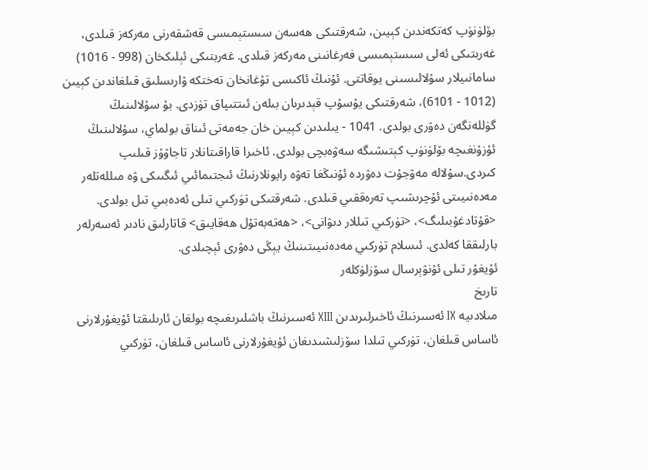بۆلۈنۈپ كەتكەندىن كېيىن، شەرقتىكى ھەسەن سىستېمىسى قەشقەرنى مەركەز قىلدى، غەربتىكى ئەلى سىستېمىسى فەرغانىنى مەركەز قىلدى. غەربتىكى ئېلىكخان (998 - 1016) سامانىيلار سۇلالىسىنى يوقاتتى. ئۇنىڭ ئاكىسى تۇغانخان تەختكە ۋارىسلىق قىلغاندىن كېيىن (1012 - 6101)، شەرقتىكى يۇسۇپ قېدىرىان بىلەن ئىتتىپاق تۈزدى. بۇ سۇلالىنىڭ گۈللەنگەن دەۋرى بولدى. 1041 - يىلىدىن كېيىن خان جەمەتى ئىناق بولماي، سۇلالىنىڭ ئۇزۇنغىچە بۆلۈنۈپ كېتىشىگە سەۋەبچى بولدى. ئاخىرا قاراقىتانلار تاجاۋۇز قىلىپ كىردى.سۇلالە مەۋجۇت دەۋردە ئۇنىڭغا تەۋە رايونلارنىڭ ئىجتىمائىي ئىگىىكى ۋە مىللەتلەر مەدەنىيىتى ئۇچرىشىپ تەرەققىي قىلدى. شەرقتىكى تۈركىي تىلى ئەدەبىي تىل بولدى. <قۇتادغۇبىلىگ>، <تۈركىي تىللار دىۋانى>، <ھەتەبەتۇل ھەقايىق> قاتارلىق نادىر ئەسەرلەر بارلىققا كەلدى. ئىسلام تۈركىي مەدەنىيىتىنىڭ يېڭى دەۋرى ئېچىلدى.
ئۇيغۇر تىلى ئۇنۋېرسال سۆزلۈكلەر
تارىخ
مىلادىيە Ⅸ ئەسىرنىڭ ئاخىرلىرىدىن ⅩⅢ ئەسىرنىڭ باشلىرىغىچە بولغان ئارىلىقتا ئۇيغۇرلارنى ئاساس قىلغان، تۈركىي تىلدا سۆزلىشىدىغان ئۇيغۇرلارنى ئاساس قىلغان، تۈركىي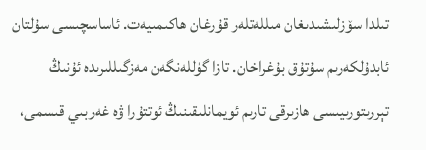تىلدا سۆزلىشىدىغان مىللەتلەر قۇرغان ھاكىمىيەت. ئاساسچىسى سۇلتان ئابدۇلكەرىم سۇتۇق بۇغراخان. تازا گۈللەنگەن مەزگىللىرىدە ئۇنىڭ تېررىتورىيىسى ھازىرقى تارىم ئويمانلىقىنىڭ ئوتتۇرا ۋە غەربىي قىسمى،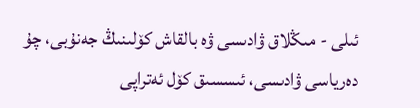ئىلى - مىڭلاق ۋادىسى ۋە بالقاش كۆلىنىڭ جەنۇبى، چۇ دەرياسى ۋادىسى، ئىسسىق كۆل ئەتراپى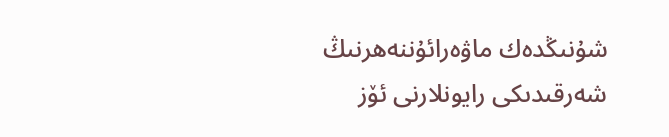شۇنىڭدەك ماۋەرائۇننەھرنىڭ شەرقىدىكى رايونلارنى ئۆز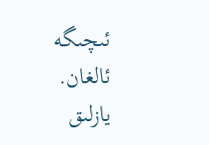ئىچىگە ئالغان. يازلىق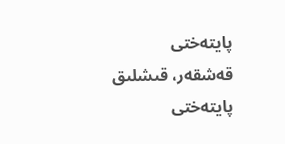پايتەختى قەشقەر، قىشلىق پايتەختى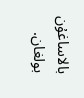بالاساغۇن بولغان.